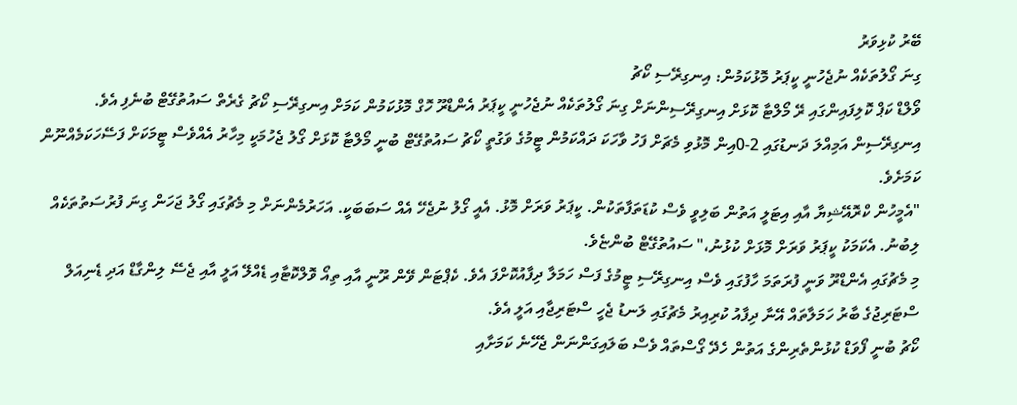ބޭރު ކުޅިވަރު
ގިނަ ގޯލުތަކެއް ނުޖެހުނީ ކީޕަރު މޮޅުކަމުން: އިނގިރޭސި ކޯޗު
ވޯލްޑް ކަޕް ކޮލިފައިންގައި ރޭ މޯލްޓާ ކޮޅަށް އިނގިރޭސިންނަށް ގިނަ ގޯލުތަކެއް ނުޖެހުނީ ކީޕަރު އެންޑްރޫ ހޮގް މޮޅުކަމުން ކަމަށް އިނގިރޭސި ކޯޗު ގެރެތް ސައުތުގޭޓް ބުނެފި އެވެ.
އިނގިރޭސިން އަމިއްލަ ދަނޑުގައި 2-0އިން މޮޅުވި މެޗަށް ފަހު ވާހަކަ ދައްކަމުން ޓީމުގެ ވަގުތީ ކޯޗު ސައުތުގޭޓް ބުނީ މޯލްޓާ ކޮޅަށް ގޯލު ޖެހުމަކީ މިހާރު އެއްވެސް ޓީމަކަށް ފަސޭހަކަމެއްނޫން ކަމަށެވެ.
"އެމީހުން ކްރޮއޭޝިޔާ އާއި އިޓަލީ އަތުން ބަލިވީ ވެސް ކުޑަތަފާތަކުން. ކީޕަރު ވަރަށް މޮޅު. އެއީ ގޯލު ނުޖެހޭ އެއް ސަބަބަކީ. އަހަރުމެންނަށް މި މެޗުގައި ގޯލު ޖަހަން ގިނަ ފުރުސަތުތަކެއް ލިބުނު. އެކަމަކު ކީޕަރު ވަރަށް މޮޅަށް ކުޅުނު،" ސައުތުގޭޓް ބުންޏެވެ.
މި މެޗުގައި އެންޑްރޫ ވަނީ ފުރަތަމަ ހާފުގައި ވެސް އިނގިރޭސި ޓީމުގެ ފަސް ހަމަލާ ދިފާއުކޮށްފަ އެވެ. ކެޕްޓަން ވޭން ރޫނީ އާއި ތިއޯ ވޮލްކޮޓާއި ޑެއްލޭ އަލީ އާއި ޖެސޭ ލިންގާޑް އަދި ޑެނިއަލް ސްޓަރިޖުގެ ބާރު ހަމަލާތައް އޭނާ ދިފާއު ކުރިއިރު މެޗުގައި ލަނޑު ޖެހީ ސްޓަރިޖާއި އަލީ އެވެ.
ކޯޗު ބުނީ ފޯވަޑް ކުޅުންތެރިންގެ އަތުން ހެދޭ ގޯސްތައް ވެސް ބަލައިގަންނަން ޖެހޭނެ ކަމަށާއި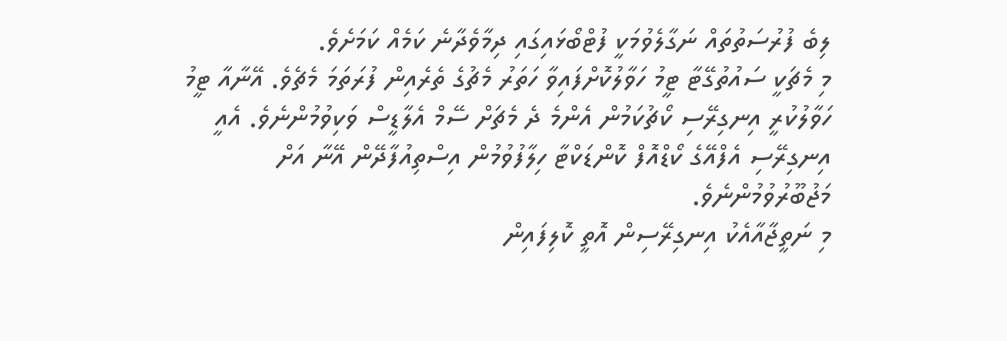ލިބެ ފުރުސަތުތައް ނަގާލެވުމަކީ ފުޓްބޯޅައިގައި ދިމާވެދާނެ ކަމެއް ކަމަށެވެ.
މި މެޗަކީ ސައުތުގޭޓާ ޓީމު ހަވާލުކޮށްފައިވާ ހަތަރު މެޗުގެ ތެރެއިން ފުރަތަމަ މެޗެވެ. އޭނާއާ ޓީމު ހަވާލުކުރީ އިނގިރޭސި ކޯޗުކަމުން އެންމެ ދެ މެޗަށް ސޭމް އެލާޑީސް ވަކިވުމުންނެވެ. އެއީ އިނގިރޭސި އެފްއޭގެ ކޯޑްއޮފް ކޮންޑަކްޓާ ހިލާފުވުމުން އިސްތިއުފާދޭން އޭނާ އަށް މަޖުބޫރުވުމުންނެވެ.
މި ނަތީޖާއާއެކު އިނގިރޭސިން އޮތީ ކޮލިފައިން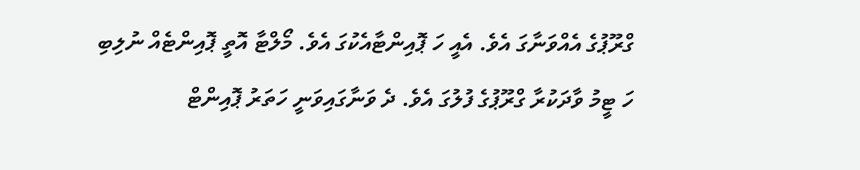ގްރޫޕުގެ އެއްވަނާގަ އެވެ. އެއީ ހަ ޕޮއިންޓާއެކުގަ އެވެ. މޯލްޓާ އޮތީ ޕޮއިންޓެއް ނުލިބި ހަ ޓީމު ވާދަކުރާ ގްރޫޕުގެ ފުލުގަ އެވެ. ދެ ވަނާގައިވަނީ ހަތަރު ޕޮއިންޓް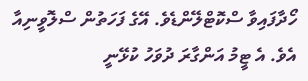ހޯދާފައިވާ ސްކޮޓްލޭންޑެވެ. އޭގެ ފަހަތުން ސްލޮވީނިއާ އެވެ. އެ ޓީމު އަންގާރަ ދުވަހު ކުޅޭނީ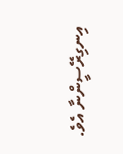އިނގިރޭސީންނާ އެވެ.